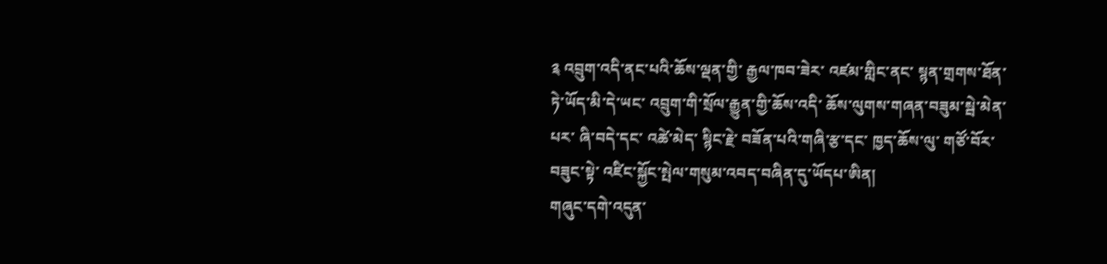༉ འབྲུག་འདི་ནང་པའི་ཆོས་ལྡན་གྱི་ རྒྱལ་ཁབ་ཟེར་ འཛམ་གླིང་ནང་ སྙན་གྲགས་ཐོན་ཏེ་ཡོད་མི་དེ་ཡང་ འབྲུག་གི་སྲོལ་རྒྱུན་གྱི་ཆོས་འདི་ ཆོས་ལུགས་གཞན་བཟུམ་སྦེ་མེན་པར་ ཞི་བདེ་དང་ འཚེ་མེད་ སྙིང་རྗེ་ བཟོན་པའི་གཞི་རྩ་དང་ ཁྱད་ཆོས་ལུ་ གཙོ་བོར་བཟུང་སྟེ་ འཛིང་སྐྱོང་སྤེལ་གསུམ་འབད་བཞིན་དུ་ཡོདཔ་ཨིན།
གཞུང་དགེ་འདུན་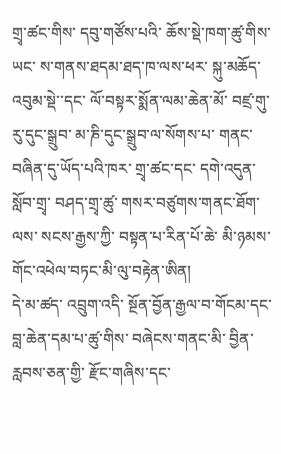གྲྭ་ཚང་གིས་ དབུ་གཙོས་པའི་ ཆོས་སྡེ་ཁག་ཚུ་གིས་ཡང་ ས་གནས་ཐདམ་ཐད་ཁ་ལས་ཕར་ སྐུ་མཆོད་འབུམ་སྡེ་་དང་ ལོ་བསྟར་སྨོན་ལམ་ཆེན་མོ་ བཛྲ་གུ་རུ་དུང་སྒྲུབ་ མ་ཎི་དུང་སྒྲུབ་ལ་སོགས་པ་ གནང་བཞིན་དུ་ཡོད་པའི་ཁར་ གྲྭ་ཚང་དང་ དགེ་འདུན་སློབ་གྲྭ་ བཤད་གྲྭ་ཚུ་ གསར་བཙུགས་གནང་ཐོག་ལས་ སངས་རྒྱས་ཀྱི་ བསྟན་པ་རིན་པོ་ཆེ་ མི་ཉམས་གོང་འཕེལ་བཏང་མི་ལུ་བརྟེན་ཨིན།
དེ་མ་ཚད་ འབྲུག་འདི་ སྔོན་བྱོན་རྒྱལ་བ་གོངམ་དང་ བླ་ཆེན་དམ་པ་ཚུ་གིས་ བཞེངས་གནང་མི་ བྱིན་རླབས་ཅན་གྱི་ རྫོང་གཞིས་དང་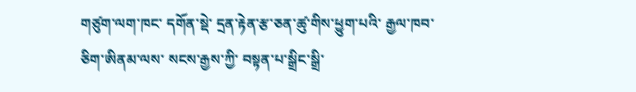གཙུག་ལག་ཁང་ དགོན་སྡེ་ དྲན་རྟེན་རྩ་ཅན་ཚུ་གིས་ཕྱུག་པའི་ རྒྱལ་ཁབ་ཅིག་ཨིནམ་ལས་ སངས་རྒྱས་ཀྱི་ བསྟན་པ་སྒྲིང་སྒྲི་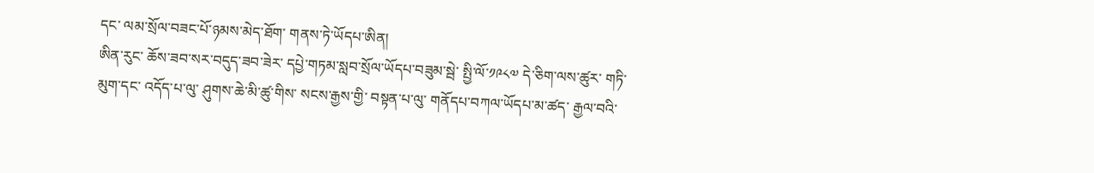དང་ ལམ་སྲོལ་བཟང་པོ་ཉམས་མེད་ཐོག་ གནས་ཏེ་ཡོདཔ་ཨིན།
ཨིན་རུང་ ཆོས་ཟབ་སར་བདུད་ཟབ་ཟེར་ དཔྱེ་གཏམ་སླབ་སྲོལ་ཡོདཔ་བཟུམ་སྦེ་ སྤྱི་ལོ་༡༩༨༧ དེ་ཅིག་ལས་ཚུར་ གཏི་མུག་དང་ འདོད་པ་ལུ་ ཤུགས་ཆེ་མི་ཚུ་གིས་ སངས་རྒྱས་གྱི་ བསྟན་པ་ལུ་ གནོདཔ་བཀལ་ཡོདཔ་མ་ཚད་ རྒྱལ་བའི་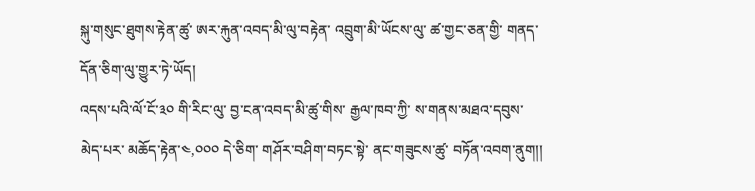སྐུ་གསུང་ཐུགས་རྟེན་ཚུ་ ཨར་རྐུན་འབད་མི་ལུ་བརྟེན་ འབྲུག་མི་ཡོངས་ལུ་ ཚ་གྱང་ཅན་གྱི་ གནད་དོན་ཅིག་ལུ་གྱུར་ཏེ་ཡོད།
འདས་པའི་ལོ་ངོ་༣༠ གི་རིང་ལུ་ བྱ་ངན་འབད་མི་ཚུ་གིས་ རྒྱལ་ཁབ་ཀྱི་ ས་གནས་མཐའ་དབུས་མེད་པར་ མཆོད་རྟེན་༤,༠༠༠ དེ་ཅིག་ གཤོར་བཤིག་བཏང་སྟེ་ ནང་གཟུངས་ཚུ་ བཏོན་འབག་ནུག།།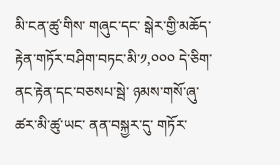མི་ངན་ཚུ་གིས་ གཞུང་དང་ སྒེར་གྱི་མཆོད་རྟེན་གཏོར་བཤིག་བཏང་མི་༡,༠༠༠ དེ་ཅིག་ ནང་རྟེན་དང་བཅསཔ་སྦེ་ ཉམས་གསོ་ཞུ་ཚར་མི་ཚུ་ཡང་ ནན་བསྐྱར་དུ་ གཏོར་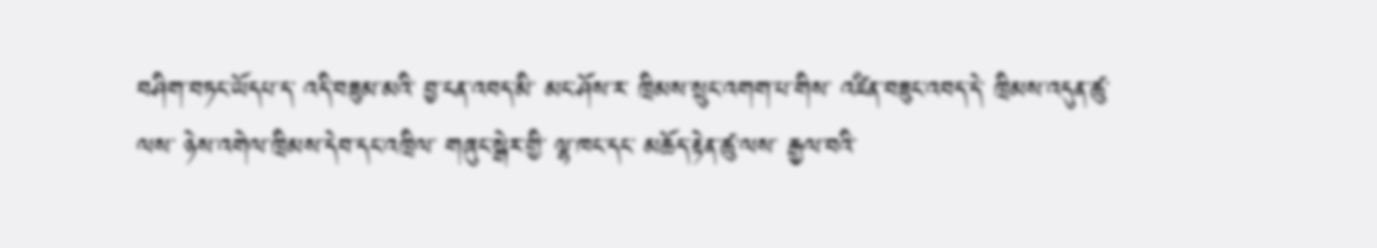བཤིག་བཏང་ཡོདཔ་ད་ འདི་བཟུམ་མའི་ བྱ་ངན་འབད་མི་ མང་ཤོས་ར་ ཁྲིམས་སྲུང་འགག་པ་གིས་ འཛིན་བཟུང་འབད་དེ་ ཁྲིམས་འདུན་ཚུ་ལས་ ཉེས་འགེལ་ཁྲིམས་དེབ་དང་འཁྲིལ་ གཞུང་སྒེར་གྱི་ ལྷ་ཁང་དང་ མཆོད་རྟེན་ཚུ་ལས་ རྒྱལ་བའི་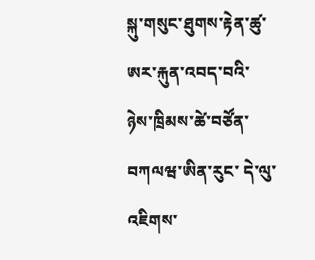སྐུ་གསུང་ཐུགས་རྟེན་ཚུ་ ཨར་རྐུན་འབད་བའི་ ཉེས་ཁྲིམས་ཚེ་བཙོན་བཀལཝ་ཨིན་རུང་ དེ་ལུ་ འཇིགས་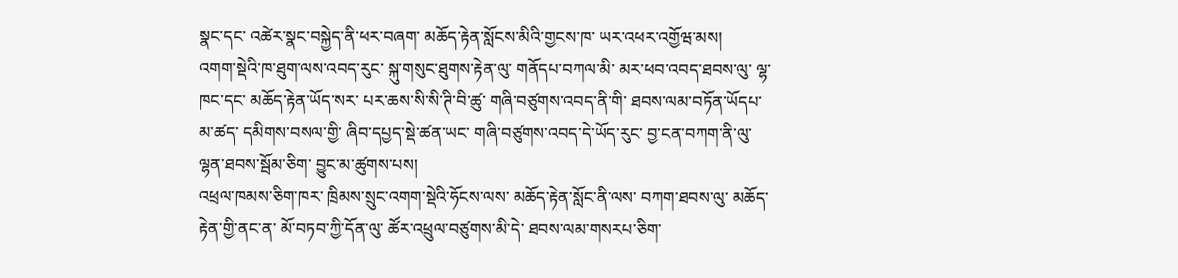སྣང་དང་ འཚེར་སྣང་བསྐྱེད་ནི་ཕར་བཞག་ མཆོད་རྟེན་སློངས་མིའི་གྱངས་ཁ་ ཡར་འཕར་འགྱོཝ་མས།
འགག་སྡེའི་ཁ་ཐུག་ལས་འབད་རུང་ སྐུ་གསུང་ཐུགས་རྟེན་ལུ་ གནོདཔ་བཀལ་མི་ མར་ཕབ་འབད་ཐབས་ལུ་ ལྷ་ཁང་དང་ མཆོད་རྟེན་ཡོད་སར་ པར་ཆས་སི་སི་ཊི་བི་ཚུ་ གཞི་བཙུགས་འབད་ནི་གི་ ཐབས་ལམ་བཏོན་ཡོདཔ་མ་ཚད་ དམིགས་བསལ་གྱི་ ཞིབ་དཔྱད་སྡེ་ཚན་ཡང་ གཞི་བཙུགས་འབད་དེ་ཡོད་རུང་ བྱ་ངན་བཀག་ནི་ལུ་ ལྷན་ཐབས་སྦོམ་ཅིག་ བྱུང་མ་ཚུགས་པས།
འཕྲལ་ཁམས་ཅིག་ཁར་ ཁྲིམས་སྲུང་འགག་སྡེའི་ཧོངས་ལས་ མཆོད་རྟེན་སློང་ནི་ལས་ བཀག་ཐབས་ལུ་ མཆོད་རྟེན་གྱི་ནང་ན་ མོ་བཏབ་ཀྱི་དོན་ལུ་ ཚོར་འཕྲུལ་བཙུགས་མི་དེ་ ཐབས་ལམ་གསརཔ་ཅིག་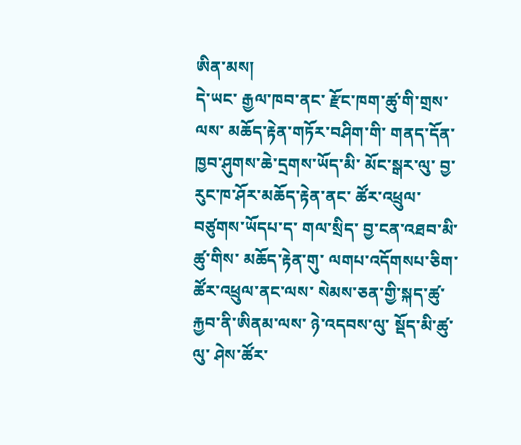ཨིན་མས།
དེ་ཡང་ རྒྱལ་ཁབ་ནང་ རྫོང་ཁག་ཚུ་གི་གྲས་ལས་ མཆོད་རྟེན་གཏོར་བཤིག་གི་ གནད་དོན་ཁྱབ་ཤུགས་ཆེ་དྲགས་ཡོད་མི་ མོང་སྒར་ལུ་ བྱ་རུང་ཁ་ཤོར་མཆོད་རྟེན་ནང་ ཚོར་འཕྲུལ་བཙུགས་ཡོདཔ་ད་ གལ་སྲིད་ བྱ་ངན་འཐབ་མི་ཚུ་གིས་ མཆོད་རྟེན་གུ་ ལགཔ་འདོགསཔ་ཅིག་ ཚོར་འཕྲུལ་ནང་ལས་ སེམས་ཅན་གྱི་སྐད་ཚུ་ རྐྱབ་ནི་ཨིནམ་ལས་ ཉེ་འདབས་ལུ་ སྡོད་མི་ཚུ་ལུ་ ཤེས་ཚོར་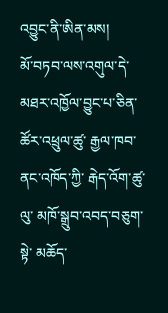འབྱུང་ནི་ཨིན་མས།
མོ་བཏབ་ལས་འགུལ་དེ་ མཐར་འཁྱོལ་བྱུང་པ་ཅིན་ ཚོར་འཕྲུལ་ཚུ་ རྒྱལ་ཁབ་ནང་འཁོད་ཀྱི་ རྒེད་འོག་ཚུ་ལུ་ མཁོ་སྒྲུབ་འབད་བཅུག་སྟེ་ མཆོད་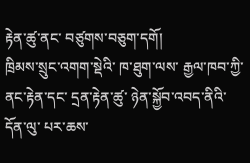རྟེན་ཚུ་ནང་ བཙུགས་བཅུག་དགོ།
ཁྲིམས་སྲུང་འགག་སྡེའི་ ཁ་ཐུག་ལས་ རྒྱལ་ཁབ་ཀྱི་ ནང་རྟེན་དང་ དྲན་རྟེན་ཚུ་ ཉེན་སྐྱོབ་འབད་ནིའི་དོན་ལུ་ པར་ཆས་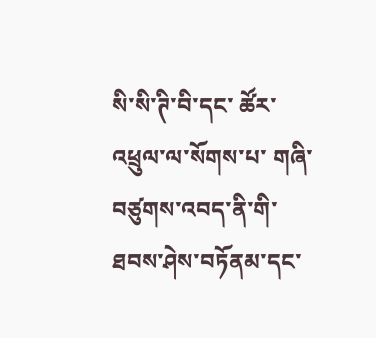སི་སི་ཊི་བི་དང་ ཚོར་འཕྲུལ་ལ་སོགས་པ་ གཞི་བཙུགས་འབད་ནི་གི་ ཐབས་ཤེས་བཏོནམ་དང་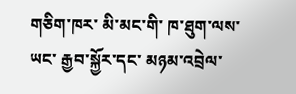གཅིག་ཁར་ མི་མང་གི་ ཁ་ཐུག་ལས་ཡང་ རྒྱབ་སྐྱོར་དང་ མཉམ་འབྲེལ་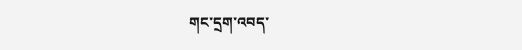གང་དྲག་འབད་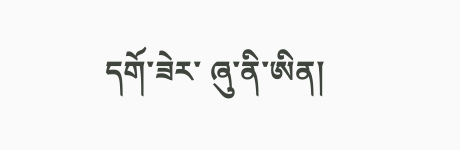དགོ་ཟེར་ ཞུ་ནི་ཨིན།